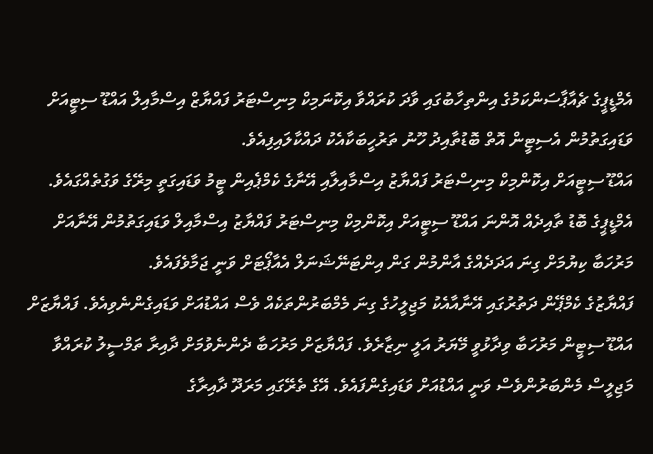އެމްޑީޕީގެ ޗެއާޕާސަންކަމުގެ އިންތިހާބުގައި ވާދަ ކުރައްވާ އިކޮނަމިކް މިނިސްޓަރު ފައްޔާޒް އިސްމާއިލް އައްޑޫ ސިޓީއަށް ވަޑައިގަތުމުން އެސިޓީން އޮތް ބޮޑުތާއިދު ހޫނު ތަރުހީބަކާއެކު ދައްކާލައިފިއެވެ.
އައްޑޫ ސިޓީއަށް އިކޮންމިކް މިނިސްޓަރު ފައްޔާޒު އިސްމާއިލާއި އޭނާގެ ކެމްޕެއިން ޓީމު ވަޑައިގަތީ މިރޭގެ ވަގުތެއްގައެވެ. އެމްޑީޕީގެ ބޮޑު ތާއިދެއް އޮންނަ އައްޑޫ ސިޓީއަށް އިކޮންމިކް މިނިސްޓަރު ފައްޔާޒު އިސްމާއިލް ވަޑައިގަތުމުން އޭނާއަށް މަރުހަބާ ކިޔުމަށް ގިނަ އަދަދެއްގެ އާންމުން ގަން އިންޓަނޭޝަނަލް އެއާޕޯޓަށް ވަނީ ޖަމާވެފައެވެ.
ފައްޔާޒުގެ ކެމްޕޭން ދަތުރުގައި އޭނާއާއެކު މަޖިލީހުގެ ގިނަ މެމްބަރުންތަކެއް ވެސް އައްޑުއަށް ވަޑައިގެންނެވިއެވެ. ފައްޔާޒަށް އައްޑޫ ސިޓީން މަރުހަބާ ވިދާޅުވީ މޭޔަރު އަލީ ނިޒާރެވެ. ފައްޔާޒަށް މަރުހަބާ ދެންނެވުމަށް ދާއިރާ ތަމްސީލު ކުރައްވާ މަޖިލީސް މެންބަރުންވެސް ވަނީ އައްޑުއަށް ވަޑައިގެންފައެވެ. އޭގެ ތެރޭގައި މަރަދޫ ދާއިރާގެ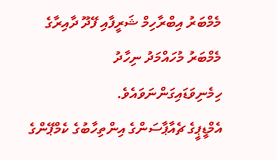މެމްބަރު އިބްރާހިމް ޝަރީފާއި ފޭދޫ ދާއިރާގެ މެމްބަރު މުހައްމަދު ނިހާދު ހިމެނިވަޑައިގަންނަވައެވެ.
އެމްޑީޕީގެ ޗެއާޕާސަންގެ އިންތިހާބުގެ ކެމްޕޭންގެ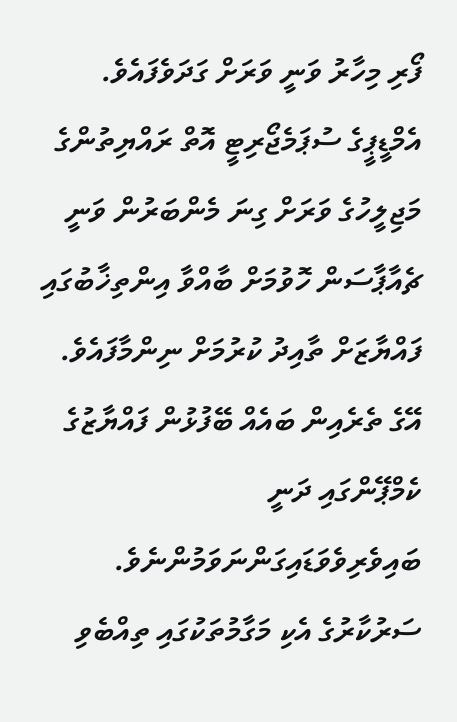ފޯރި މިހާރު ވަނީ ވަރަށް ގަދަވެފައެވެ. އެމްޑީޕީގެ ސުޕަމެޖޯރިޓީ އޮތް ރައްޔިތުންގެ މަޖިލީހުގެ ވަރަށް ގިނަ މެންބަރުން ވަނީ ޗެއާޕާސަން ހޮވުމަށް ބާއްވާ އިންތިޚާބުގައި ފައްޔާޒަށް ތާއިދު ކުރުމަށް ނިންމާފައެވެ. އޭގެ ތެރެއިން ބައެއް ބޭފުޅުން ފައްޔާޒުގެ ކެމްޕޭންގައި ދަނީ ބައިވެރިވެވަޑައިގަންނަވަމުންނެވެ.
ސަރުކާރުގެ އެކި މަގާމުތަކުގައި ތިއްބެވި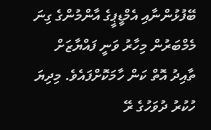ބޭފުޅުންނާއި އެމްޑީޕީގެ އާންމުންގެ ގިނަ މެމްބަރުން މިހާރު ވަނީ ފައްޔާޒަށް ތާއިދު އޮތް ކަން ހާމަކޮށްފައެވެ. މިދިޔަ ހުކުރު ދުވަހުގެ ރޭ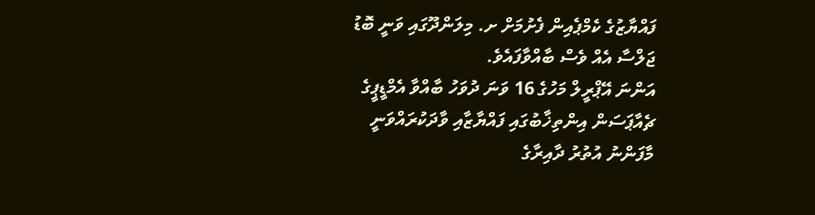ފައްޔާޒުގެ ކެމްޕެއިން ފެށުމަށް ށ. މިލަންދޫގައި ވަނީ ބޮޑު ޖަލްސާ އެއް ވެސް ބާއްވާފައެވެ.
އަންނަ އޭޕްރީލް މަހުގެ 16 ވަނަ ދުވަހު ބާއްވާ އެމްޑީޕީގެ ޗެއާޕަސަން އިންތިޚާބުގައި ފައްޔާޒާއި ވާދަކުރައްވަނީ މާފަންނު އުތުރު ދާއިރާގެ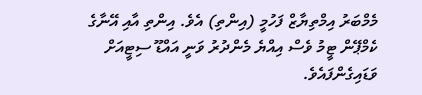މެމްބަރު އިމްތިޔާޒް ފަހުމީ (އިންތި) އެވެ. އިންތި އާއި އޭނާގެ ކެމްޕޭން ޓީމު ވެސް އިއްޔެ މެންދުރު ވަނީ އައްޑޫ ސިޓީއަށް ވަޑައިގެންފައެވެ.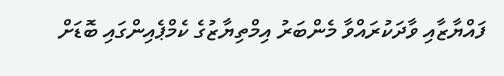ފައްޔާޒާއި ވާދަކުރައްވާ މެންބަރު އިމްތިޔާޒުގެ ކެމްޕެއިންގައި ބޮޑަށް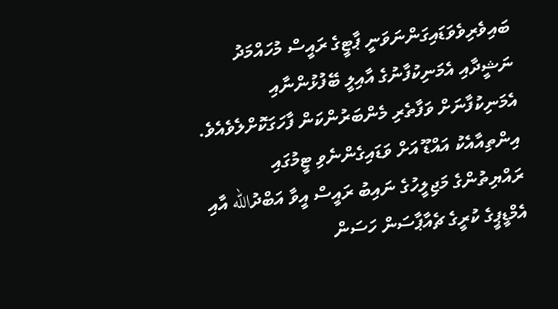ބައިވެރިވެވަޑައިގަންނަވަނީ ޕާޓީގެ ރައީސް މުހައްމަދު ނަޝީދާއި އެމަނިކުފާނުގެ އާއިލީ ބޭފުޅުންނާއި އެމަނިކުފާނަށް ވަފާތެރި މެންބަރުންކަން ފާހަގަކޮށްލެވެއެވެ. އިންތިއާއެކު އައްޑޫ އަށް ވަޑައިގެންނެވި ޓީމުގައި ރައްޔިތުންގެ މަޖިލީހުގެ ނައިބު ރައީސް އީވާ އަބްދުالله އާއި އެމްޑީޕީގެ ކުރީގެ ޗެއާޕާސަން ހަސަން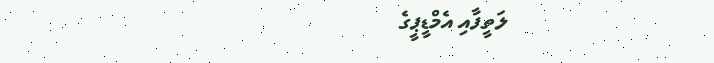ލަތީފާއި އެމްޑީޕީގެ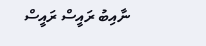ނާއިބު ރައީސް ރައީސް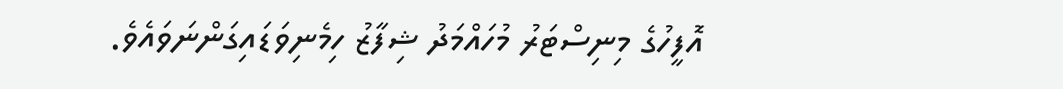އޮފީހުގެ މިނިސްޓަރު މުހައްމަދު ޝިފާޒު ހިމެނިވަޑައިގަންނަވައެވެ.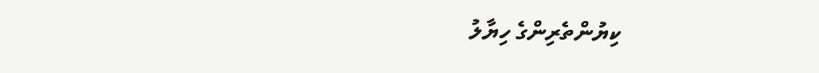ކިޔުންތެރިންގެ ހިޔާލު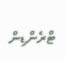ޓްރެންޑިން